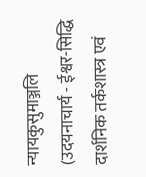न्यायकुसुमाञ्जलि (उदयनाचार्य - ईश्वर-सिद्धि दार्शनिक तर्कशास्त्र एवं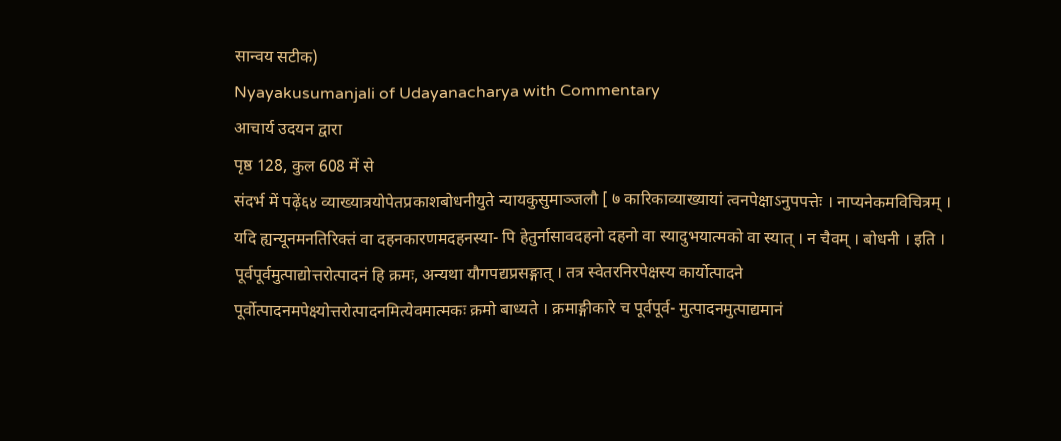सान्वय सटीक)
Nyayakusumanjali of Udayanacharya with Commentary
आचार्य उदयन द्वारा
पृष्ठ 128, कुल 608 में से
संदर्भ में पढ़ें६४ व्याख्यात्रयोपेतप्रकाशबोधनीयुते न्यायकुसुमाञ्जलौ [ ७ कारिकाव्याख्यायां त्वनपेक्षाऽनुपपत्तेः । नाप्यनेकमविचित्रम् । यदि ह्यन्यूनमनतिरिक्तं वा दहनकारणमदहनस्या- पि हेतुर्नासावदहनो दहनो वा स्यादुभयात्मको वा स्यात् । न चैवम् । बोधनी । इति । पूर्वपूर्वमुत्पाद्योत्तरोत्पादनं हि क्रमः, अन्यथा यौगपद्यप्रसङ्गात् । तत्र स्वेतरनिरपेक्षस्य कार्योत्पादने पूर्वोत्पादनमपेक्ष्योत्तरोत्पादनमित्येवमात्मकः क्रमो बाध्यते । क्रमाङ्गीकारे च पूर्वपूर्व- मुत्पादनमुत्पाद्यमानं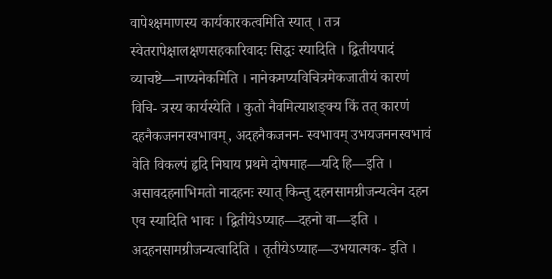वापेश्क्षमाणस्य कार्यकारकत्वमिति स्यात् । तत्र स्वेतरापेक्षालक्षणसहकारिवादः सिद्धः स्यादिति । द्वितीयपादं व्याचष्टे—नाप्यनेकमिति । नानेकमप्यविचित्रमेकजातीयं कारणं विचि- त्रस्य कार्यस्येति । कुतो नैवमित्याशङ्क्य किं तत् कारणं दहनैकजननस्वभावम्, अदहनैकजनन- स्वभावम् उभयजननस्वभावं वेति विकल्पं हृदि निघाय प्रथमे दोषमाह—यदि हि—इति । असावदहनाभिमतो नादहनः स्यात् किन्तु दहनसामग्रीजन्यत्वेन दहन एव स्यादिति भावः । द्वितीयेऽप्याह—दहनो वा—इति । अदहनसामग्रीजन्यत्वादिति । तृतीयेऽप्याह—उभयात्मक- इति ।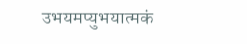उभयमप्युभयात्मकं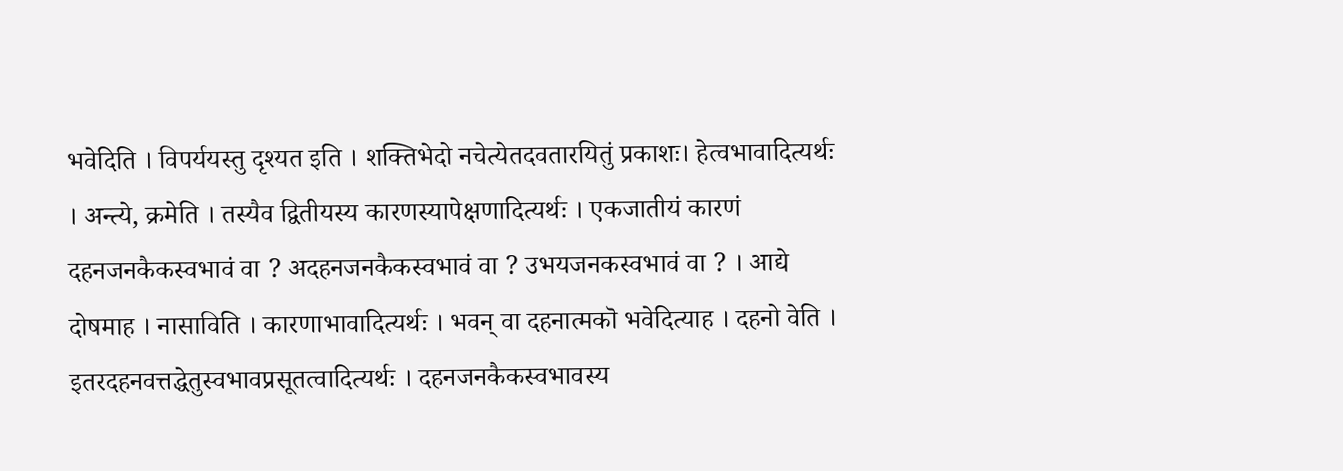भवेदिति । विपर्ययस्तु दृश्यत इति । शक्तिभेदो नचेत्येतदवतारयितुं प्रकाशः। हेत्वभावादित्यर्थः । अन्त्ये, क्रमेति । तस्यैव द्वितीयस्य कारणस्यापेक्षणादित्यर्थः । एकजातीयं कारणं दहनजनकैकस्वभावं वा ? अदहनजनकैकस्वभावं वा ? उभयजनकस्वभावं वा ? । आद्ये दोषमाह । नासाविति । कारणाभावादित्यर्थः । भवन् वा दहनात्मकॊ भवेदित्याह । दहनो वेति । इतरदहनवत्तद्धेतुस्वभावप्रसूतत्वादित्यर्थः । दहनजनकैकस्वभावस्य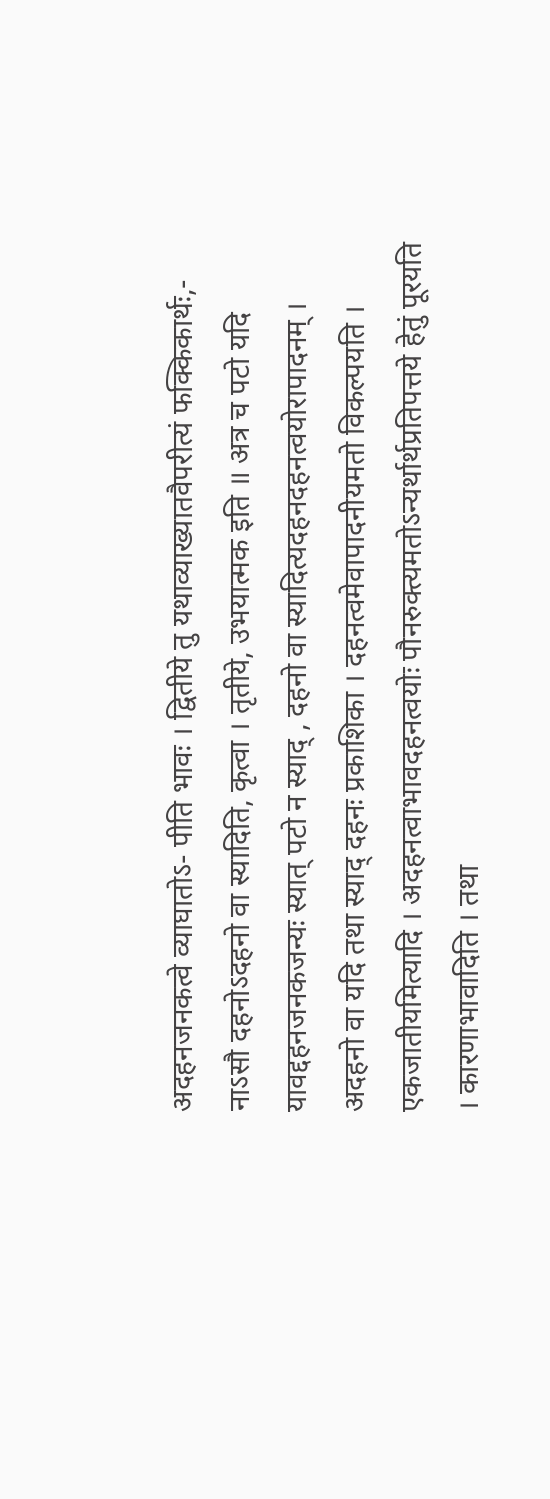अदहनजनकत्वे व्याघातोऽ- पीति भावः । द्वितीये तु यथाव्याख्यातवैपरीत्यं फक्किकार्थः,- नाऽसौ दहनोऽदहनो वा स्यादिति, कृत्वा । तृतीये, उभयात्मक इति ॥ अत्र च पटो यदि यावद्दहनजनकजन्यः स्यात् पटो न स्याद् , दहनो वा स्यादित्यदहनदहनत्वयोरापादनम् । अदहनो वा यदि तथा स्याद् दहनः प्रकाशिका । दहनत्वमेवापादनीयमतो विकल्पयति । एकजातीयमित्यादि । अदहनत्वाभावदहनत्वयोः पौनरुक्त्यमतोऽन्यर्थार्थप्रतिपत्तये हेतुं पूरयति । कारणाभावादिति । तथा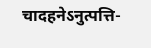चादहनेऽनुत्पत्ति-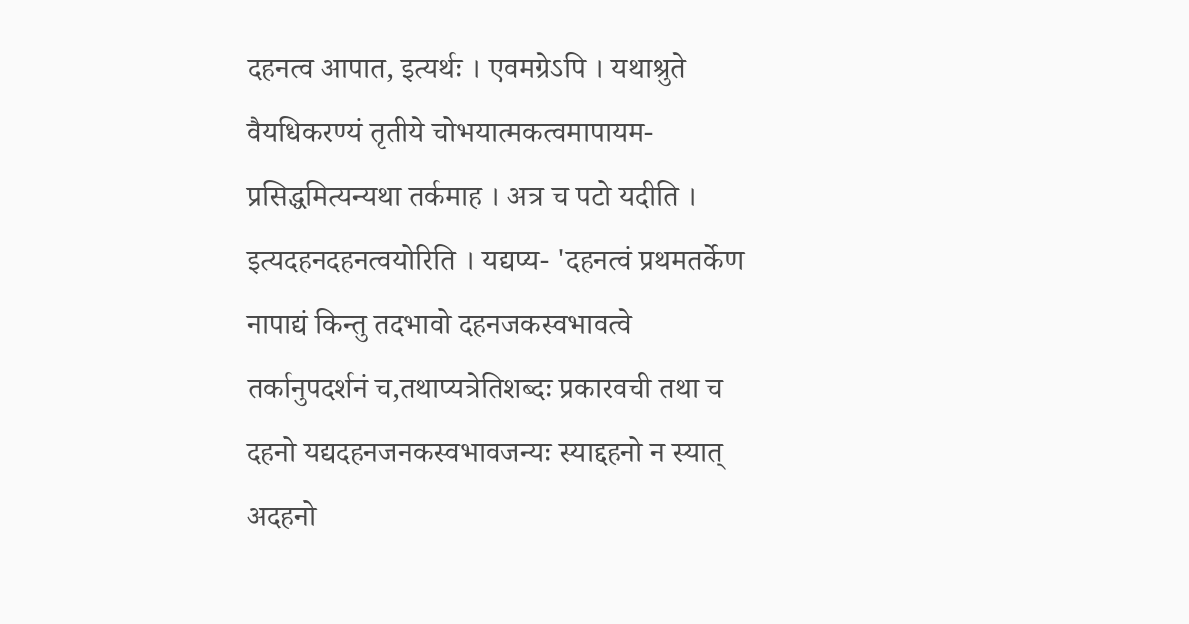दहनत्व आपात, इत्यर्थः । एवमग्रेऽपि । यथाश्रुते वैयधिकरण्यं तृतीये चोभयात्मकत्वमापायम- प्रसिद्धमित्यन्यथा तर्कमाह । अत्र च पटो यदीति । इत्यदहनदहनत्वयोरिति । यद्यप्य- 'दहनत्वं प्रथमतर्केण नापाद्यं किन्तु तदभावो दहनजकस्वभावत्वे तर्कानुपदर्शनं च,तथाप्यत्रेतिशब्दः प्रकारवची तथा च दहनो यद्यदहनजनकस्वभावजन्यः स्याद्दहनो न स्यात् अदहनो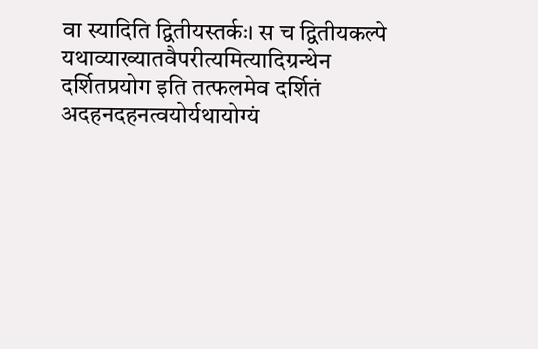वा स्यादिति द्वितीयस्तर्कः। स च द्वितीयकल्पे यथाव्याख्यातवैपरीत्यमित्यादिग्रन्थेन दर्शितप्रयोग इति तत्फलमेव दर्शितं अदहनदहनत्वयोर्यथायोग्यं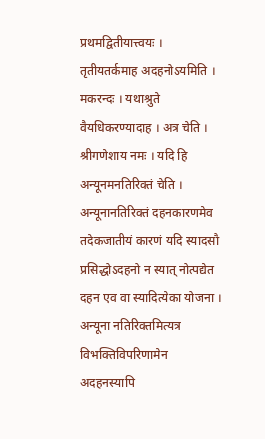प्रथमद्वितीयात्त्वयः । तृतीयतर्कमाह अदहनोऽयमिति । मकरन्दः । यथाश्रुते वैयधिकरण्यादाह । अत्र चेति । श्रीगणेशाय नमः । यदि हि अन्यूनमनतिरिक्तं चेति । अन्यूनानतिरिक्तं दहनकारणमेव तदेकजातीयं कारणं यदि स्यादसौ प्रसिद्धोऽदहनो न स्यात् नोत्पद्येत दहन एव वा स्यादित्येका योजना । अन्यूना नतिरिक्तमित्यत्र विभक्तिविपरिणामेन अदहनस्यापि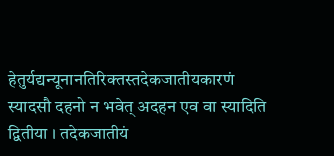हेतुर्यद्यन्यूनानतिरिक्तस्तदेकजातीयकारणं स्यादसौ दहनो न भवेत् अदहन एव वा स्यादिति द्वितीया । तदेकजातीयं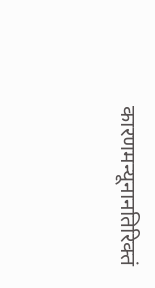कारणमन्यूनानतिरिक्तं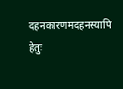दहनकारणमदहनस्यापि हेतुः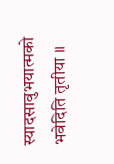स्यादसावुभयात्मको भवेदिति तृतीया ॥